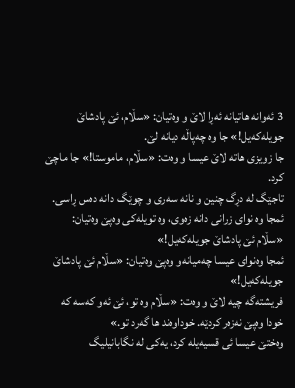3 ئەوانه هاتیانه ئەڕا لاێ و وەتیان: «سڵام، ئێ پادشاێ جویلەکەیل!» جا وه چەپاڵه دیانه لێ.
جا زویزی هاته لاێ عیسا و وەت: «سڵام، ماموستا!» جا ماچێ کرد.
تاجێگ له دڕگ چنین و نانه سەری و چوێگ دانه دەس ڕاسی. ئمجا وه نوای زرانی دانه زەوی، وه تویلەکی وەپێ وەتیان: «سڵام ئێ پادشاێ جویلەکەیل!»
ئمجا وەنوای عیسا چەمیانەو وەپێ وەتیان: «سڵام ئێ پادشاێ جویلەکەیل!»
فریشتەگه چیه لاێ و وەت: «سڵام وه تو، ئێ ئەو کەسه که خودا وەپێ نەزەر کردێه. خوداوەند ها گەرد تو.»
وەختێ عیسا ئی قسیەیله کرد، یەکی له نگابانیلیگ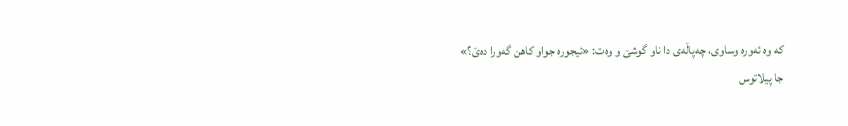که وه ئەوره وساوی، چەپاڵەی دا ناو گوشێ و وەت: «ئیجوره جواو کاهن گەورا دەێ؟»
جا پیلاتوس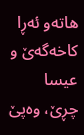هاتەو ئەڕا کاخەگەێ و عیسا چڕێ، وەپێ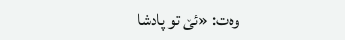وەت: «ئێ تو پادشا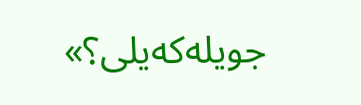جویلەکەیلی؟»